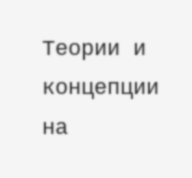Теории и концепции на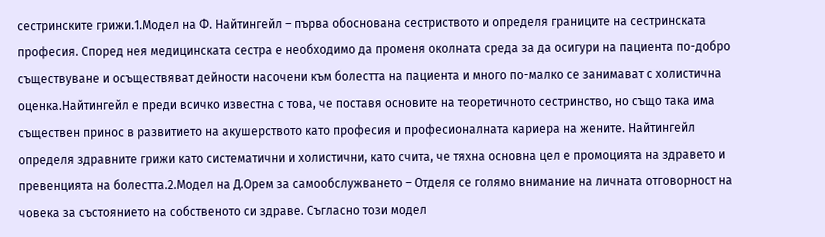сестринските грижи.1.Модел на Ф. Найтингейл – първа обоснована сестриството и определя границите на сестринската професия. Според нея медицинската сестра е необходимо да променя околната среда за да осигури на пациента по-добро съществуване и осъществяват дейности насочени към болестта на пациента и много по-малко се занимават с холистична оценка.Найтингейл е преди всичко известна с това, че поставя основите на теоретичното сестринство, но също така има съществен принос в развитието на акушерството като професия и професионалната кариера на жените. Найтингейл определя здравните грижи като систематични и холистични, като счита, че тяхна основна цел е промоцията на здравето и превенцията на болестта.2.Модел на Д.Орем за самообслужването – Отделя се голямо внимание на личната отговорност на човека за състоянието на собственото си здраве. Съгласно този модел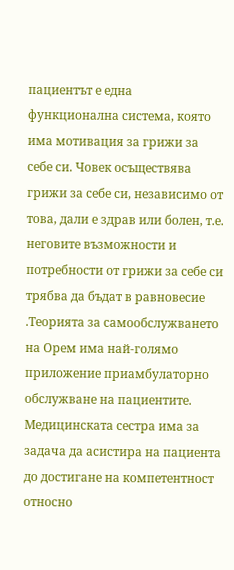пациентът е една функционална система, която има мотивация за грижи за себе си. Човек осъществява грижи за себе си, независимо от това, дали е здрав или болен, т.е. неговите възможности и потребности от грижи за себе си трябва да бъдат в равновесие .Теорията за самообслужването на Орем има най-голямо приложение приамбулаторно обслужване на пациентите. Медицинската сестра има за задача да асистира на пациента до достигане на компетентност относно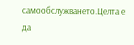самообслужването.Целта е да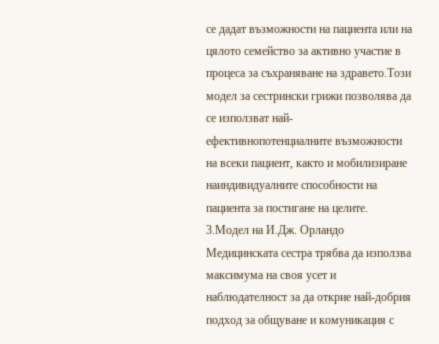се дадат възможности на пациента или на цялото семейство за активно участие в процеса за съхраняване на здравето.Този модел за сестрински грижи позволява да се използват най-ефективнопотенциалните възможности на всеки пациент, както и мобилизиране наиндивидуалните способности на пациента за постигане на целите. 3.Модел на И.Дж. Орландо Медицинската сестра трябва да използва максимума на своя усет и наблюдателност за да открие най-добрия подход за общуване и комуникация с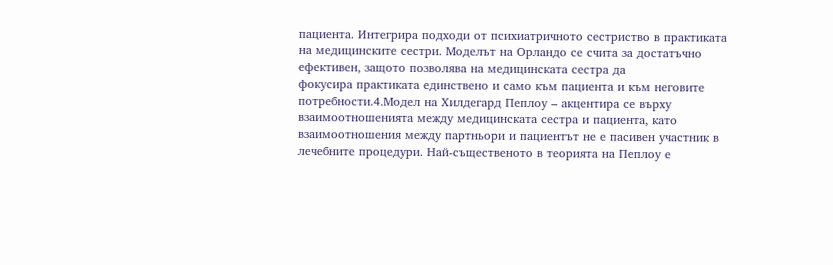пациента. Интегрира подходи от психиатричното сестриство в практиката на медицинските сестри. Моделът на Орландо се счита за достатъчно ефективен, защото позволява на медицинската сестра да
фокусира практиката единствено и само към пациента и към неговите потребности.4.Модел на Хилдегард Пеплоу – акцентира се върху взаимоотношенията между медицинската сестра и пациента, като взаимоотношения между партньори и пациентът не е пасивен участник в лечебните процедури. Най-същественото в теорията на Пеплоу е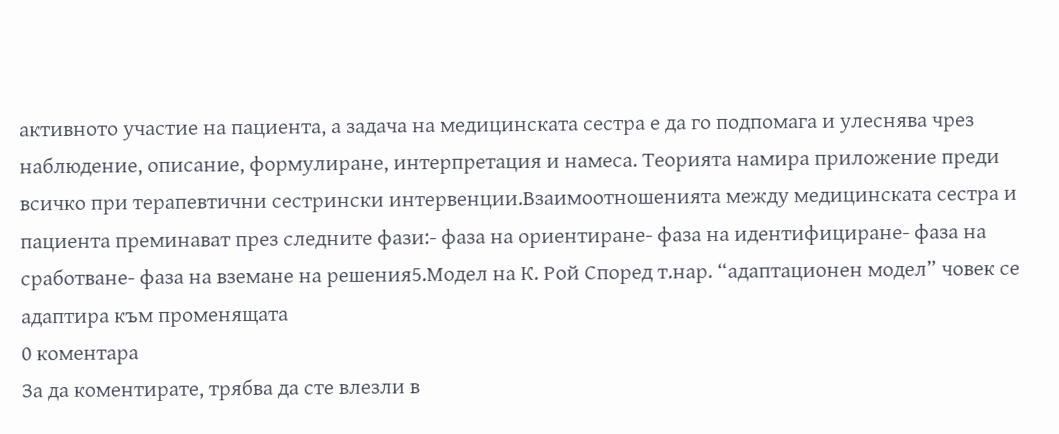активното участие на пациента, а задача на медицинската сестра е да го подпомага и улеснява чрез наблюдение, описание, формулиране, интерпретация и намеса. Теорията намира приложение преди всичко при терапевтични сестрински интервенции.Взаимоотношенията между медицинската сестра и пациента преминават през следните фази:- фаза на ориентиране- фаза на идентифициране- фаза на сработване- фаза на вземане на решения5.Модел на К. Рой Според т.нар. “адаптационен модел” човек се адаптира към променящата
0 коментара
За да коментирате, трябва да сте влезли в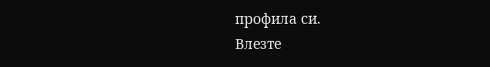профила си.
Влезте